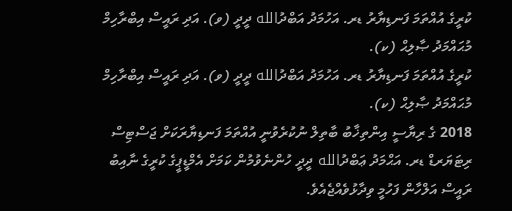ކުރީގެ އުއްތަމަ ފަނޑިޔާރު ޑރ. އަހުމަދު އަބްދުالله ދީދީ (ވ). އަދި ރައީސް އިބްރާހިމް މުޙައްމަދު ޞާލިޙް (ކ).
ކުރީގެ އުއްތަމަ ފަނޑިޔާރު ޑރ. އަހުމަދު އަބްދުالله ދީދީ (ވ). އަދި ރައީސް އިބްރާހިމް މުޙައްމަދު ޞާލިޙް (ކ).
2018 ގެ ރިޔާސީ އިންތިޚާބު ބާތިލް ނުކުރެވުނީ އުއްތަމަ ފަނޑިޔާރަކަށް ޖަސްޓިސް ރިޓަޔަރޑް ޑރ. އަޙްމަދު ޢަބްދުالله ދީދީ ހުންނެވުމުން ކަމަށް އެމްޑީޕީގެ ކުރީގެ ނާއިބު ރައީސް އަލްހާން ފަހުމީ ވިދާޅުވެއްޖެއެވެ.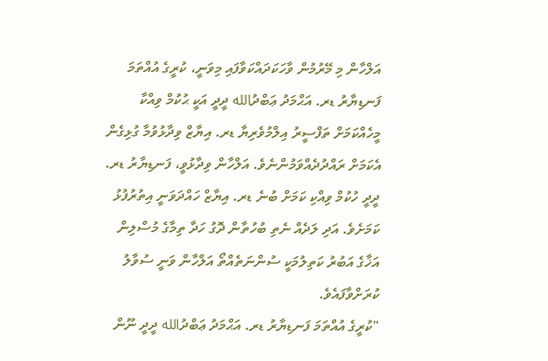އަލްހާން މި މޭރުމުން ވާހަކަދައްކަވާފައި މިވަނީ، ކުރީގެ އުއްތަމަ ފަނޑިޔާރު ޑރ. އަޙްމަދު ޢަބްދުالله ދީދީ އަކީ ޙުކުމް ވިއްކާ މީހެއްކަމަށް ތަފްސީރު އިލްމުވެރިޔާ ޑރ. އިޔާޒް ވިދާޅުވުމާ ގުޅިގެން އެކަމަށް ރައްދުދެއްވަމުންނެވެ. އަލްހާން ވިދާޅުވީ، ފަނޑިޔާރު ޑރ. ދީދީ ހުކުމް ވިއްކި ކަމަށް ބުނެ ޑރ. އިޔާޒް ހައްދަވަނީ އިތުރުފުޅު ކަމަށެވެ. އަދި ލަދެއް ނެތި ބުހުތާން ދޮގު ހަދާ ތިމާގެ މުސްލިން އަޚާގެ އަބުރު ކަތިލުމަކީ ސުންނަތެއްތޯ އަލްހާން ވަނީ ސުވާލު ކުރަށްވާފައެވެ.
"ކުރީގެ އުއްތަމަ ފަނޑިޔާރު ޑރ. އަޙްމަދު ޢަބްދުالله ދީދީ ނޫން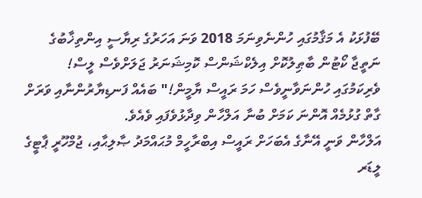ބޭފުޅަކު އެ މަޤާމުގައި ހުންނެވިނަމަ 2018 ވަނަ އަހަރުގެ ރިޔާސީ އިންތިޚާބުގެ ނަތީޖާ ކޯޓުން ބާޠިލުކޮށް އިލެކްޝަންސް ކޮމިޝަނަރު ޖަލަށްވެސް ލީސް! ވެރިކަމުގައި ހުންނަވާނީވެސް ހަމަ ރައީސް ޔާމީން!" ބައެއް ފަނޑިޔާރުންނާއި ވަރަށް ގާތް ގުޅުމެއް އޮންނަ ކަމަށް ބުނާ އަލްހާން ވިދާޅުވެފައި ވެއެވެ.
އަލްހާން ވަނީ އޭނާގެ އެބަހަށް ރައީސް އިބްރާހީމް މުޙައްމަދު ޞާލިޙާއި، ޖުމްހޫރީ ޕާޓީގެ ލީޑަރ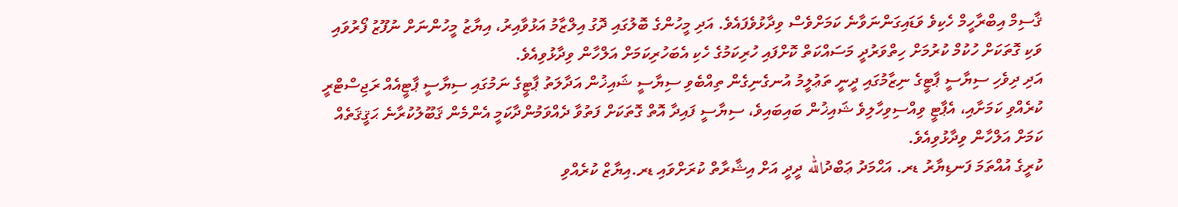ޤާސިމް އިބްރާހީމް ހެކިވެ ވަޑައިގަންނަވާނެ ކަމަށްވެސް ވިދާޅުވެފައެވެ. އަދި މީހުންގެ ބޮލުގައި ދޮގު އިލްޒާމު އަޅުވާއިރު، އިޔާޒު މީހުންނަށް ނުފޫޒު ފޯރުވައި ވަކި ގޮތަކަށް ހުކުމް ކުރުމަށް ހިތްވަރުދީ މަސައްކަތް ކޮށްފައި ހުރިކަމުގެ ހެކި އެބަހުރިކަމަށް އަލްހާން ވިދާޅުވިއެވެ.
އަދި ދިވެހި ސިޔާސީ ޕާޓީގެ ނިޒާމުގައި ދީނީ ތަޢުލީމު އުނގެނިގެން ތިއްބެވި ސިޔާސީ ޝައިޚުން އަދާލަތު ޕާޓީގެ ނަމުގައި ސިޔާސީ ޕާޓީއެއް ރަޖިސްޓްރީ ކުރެއްވި ކަމަށާއި، އެޕާޓީ ވިއްސިވިހާލިވެ ޝައިޚުން ބައިބައިވެ، ސިޔާސީ ފައިދާ އޮތް ގޮތަކަށް ފަތުވާ ދެއްވަމުންދާކަމީ އެންމެން ޤަބޫލުކުރާނެ ޙަޤީޤަތެއް ކަމަށް އަލްހާން ވިދާޅުވިއެވެ.
ކުރީގެ އުއްތަމަ ފަނޑިޔާރު ޑރ. އަޙްމަދު ޢަބްދުالله ދީދީ އަށް އިޝާރާތް ކުރަށްވައި ޑރ.އިޔާޒް ކުރެއްވި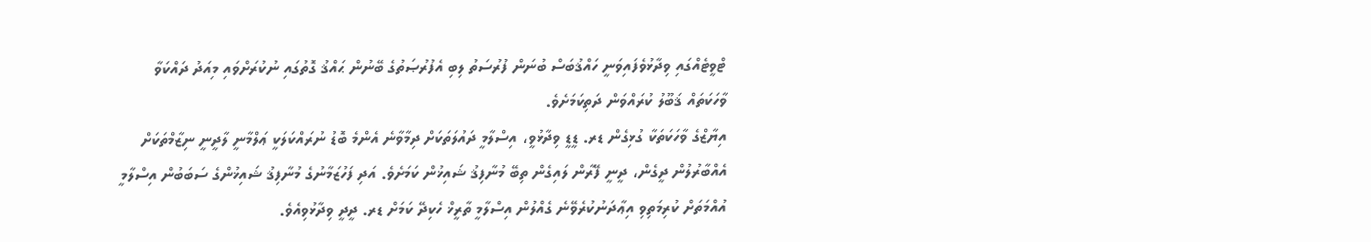ޓްވީޓެއްގައި ވިދާޅުވެފައިވަނީ ހައްޤުބަސް ބުނަން ފުރުސަތު ލިބި އެފުރުޞަތުގެ ބޭނުން ޙައްޤު ގޮތުގައި ނުކުރަށްވައި މިއަދު ދައްކަވާ ވާހަކަތައް ޤަބޫލު ކުރައްވަން ދަތިކަމަށެވެ.
އިޔާޒްގެ ވާހަކަތަކާ ގުޅިގެން ޑރ. ޑީޑީ ވިދާޅުވީ، އިސްލާމީ ދައުލަތަކަށް ދިމާވާނެ އެންމެ ބޮޑު ނުރައްކަލަކީ ޢަލްމާނީ ލާދީނީ ނިޒާމްތަކަށް އެއްބާރުލުން ދީގެން، ދީނީ ފޭރާން ލައިގެން ތިބޭ މުނާފިޤު ޝައިޚުން ކަމަށެވެ. އަދި ފަހުޒަމާނުގެ މުނާފިޤު ޝައިޚުންގެ ސަބަބުން އިސްލާމީ އުއްމަތަށް ކުރިމަތިވި އިޢާދަނުކުރެވޭނެ ގެއްލުން އިސްލާމީ ތާރީޚް ހެކިދޭ ކަމަށް ޑރ. ދީދީ ވިދާޅުވިއެވެ.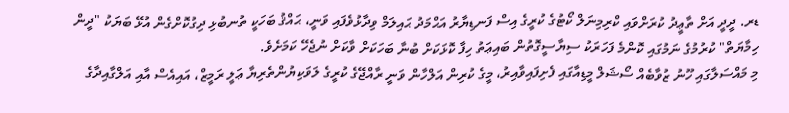ޑރ. ދީދީ އަށް ތާޢީދު ކުރަށްވައި ކްރިމިނަލް ކޯޓުގެ ކުރީގެ އިސް ފަނޑިޔާރު އަޙްމަދު ޙައިލަމް ވިދާޅުވެފައި ވަނީ، ޙައްޤު ބަހަކީ ތުނބުޅި ދިގުކޮށްގެން އުޅޭ ބަޔަކު "ދީން ހިމާޔަތް" ކުރުމުގެ ނަމުގައި ކޮންމެ ފަހަރަކު ސިޔާސީގޮތުން ބައިޢަތު ހިފާ ކޮޅަކަށް ބުނާ ބަހަކަށް ވާކަށް ނުޖެހޭ ކަމަށެވެ.
މި މައްސަލާގައި ހޫނު ޒުވާބެއް ސޯޝަލް މީޑިއާގައި ފެށިފައިވާއިރު، މީގެ ކުރިން އަލްހާން ވަނީ ރާއްޖޭގެ ކުރީގެ ލަވަކިޔުންތެރިޔާ ޢަލީ ރަމީޒް، އައިއެސް އާއި އަލްގާއިދާގެ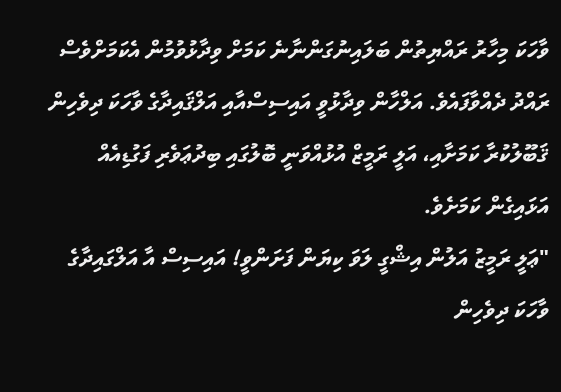ވާހަކަ މިހާރު ރައްޔިތުން ބަލައިނުގަންނާނެ ކަމަށް ވިދާޅުވުމުން އެކަމަށްވެސް ރައްދު ދެއްވާފައެވެ. އަލްހާން ވިދާޅުވީ އައިސިސްއާއި އަލްޤައިދާގެ ވާހަކަ ދިވެހިން ޤަބޫލުކުރާ ކަމަށާއި، އަލީ ރަމީޒް އުޅުއްވަނީ ބޮލުގައި ބިދުޢަވެރި ފަގުޑިއެއް އަޅައިގެން ކަމަށެވެ.
"ޢަލީ ރަމީޒު އަލުން އިޝްގީ ލަވަ ކިޔަން ފަށަންވީ! އައިސިސް އާ އަލްގައިދާގެ ވާހަކަ ދިވެހިން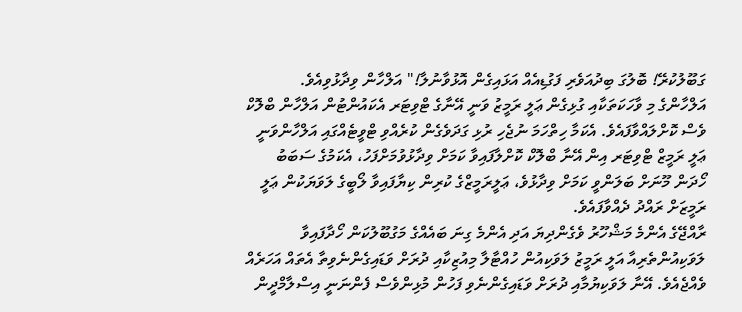ގަބޫލުކުރޭ! ބޮލުގަ ބިދުއަވެރި ފަގުޑިއެއް އަޅައިގެން އޮޅުވާނުލާ!" އަލްހާން ވިދާޅުވިއެވެ.
އަލްހާންގެ މި ވާހަކަތަކާއި ގުޅިގެން ޢަލީ ރަމީޒު ވަނީ އޭނާގެ ޓްވިޓަރ އެކައުންޓުން އަލްހާން ބްލޮކް ވެސް ކޮށްލައްވާފައެވެ. އެކަމާ ހިތްހަމަ ނުޖެހި ރުޅި ގަދަވެގެން ކުރެއްވި ޓްވީޓެއްގައި އަލްހާންވަނީ ޢަލީ ރަމީޒް ޓްވިޓަރ އިން އޭނާ ބްލޮކް ކޮށްލާފައިވާ ކަމަށް ވިދާޅުވުމަށްފަހު، އެކަމުގެ ސަބަބު ހޯދަން މޫނަށް ބަލަންވީ ކަމަށް ވިދާޅުވެ، ޢަލީރަމީޒްގެ ކުރިން ކިޔާފައިވާ ލޯބީގެ ލަވަޔަކުން ޢަލީ ރަމީޒަށް ރައްދު ދެއްވާފައެވެ.
ރާއްޖޭގެ އެންމެ މަޝްހޫރު ވެގެންދިޔަ އަދި އެންމެ ގިނަ ބައެއްގެ މަގުބޫލުކަން ހޯދާފައިވާ ލަވަކިއުންތެރިއާ އަލީ ރަމީޒު ލަވަކިއުން ހުއްޓާލާ މިއުޒިކާއި ދުރަށް ވަޑައިގެންނެވިތާ އެތައް އަހަރެއް ވެއްޖެއެވެ. އޭނާ ލަވަކިޔުމާއި ދުރަށް ވަޑައިގެންނެވި ފަހުން މުޅިންވެސް ފެންނަނީ އިސްލާމްދީން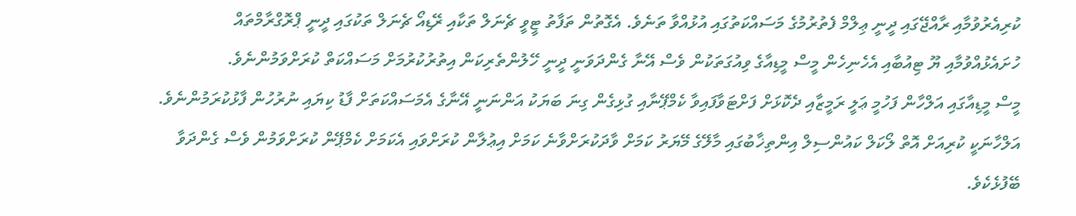ކުރިއެރުވުމާއި ރާއްޖޭގައި ދީނީ ޢިލްމް ފެތުރުމުގެ މަސައްކަތުގައި އުޅުއްވާ ތަނެވެ. އެގޮތުން ތަފާތު ޓީވީ ޗެނަލް ތަކާއި ރޭޑިއޯ ޗެނަލް ތަކުގައި ދީނީ ޕްރޮގްރާމްތައް ހުށައެޅުއްވުމާއި ޔޫ ޓިއުބާއި އެހެނިހެން މީސް މީޑިއާގެ ވިއުގަތަކުން ވެސް އޭނާ ގެންދަވަނީ ދީނީ ހޭލުންތެރިކަން އިތުރުކުރުމަށް މަސައްކަތް ކުރަށްވަމުންނެވެ.
މީސް މީޑިއާގައި އަލްހާން ފަހުމީ ޢަލީ ރަމީޒާއި ދެކޮޅަށް ފަށްޓަވާފައިވާ ކެމްޕޭނާއި ގުޅިގެން ގިނަ ބަޔަކު އަންނަނީ އޭނާގެ އެމަސައްކަތަށް ފާޑު ކިޔައި ނުރުހުން ފާޅުކުރަމުންނެވެ. އަލްހާނަކީ ކުރިއަށް އޮތް ލޯކަލް ކައުންސިލް އިންތިޚާބުގައި މާލޭގެ މޭޔަރު ކަމަށް ވާދަކުރަށްވާނެ ކަމަށް އިޢުލާން ކުރަށްވައި އެކަމަށް ކެމްޕޭން ކުރަށްވަމުން ވެސް ގެންދަވާ ބޭފުޅެކެވެ.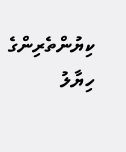ކިޔުންތެރިންގެ ހިޔާލު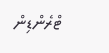ޓްރެންޑިން